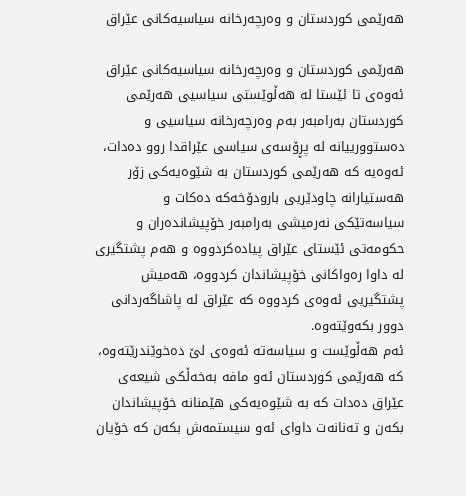هەرێمی كوردستان و وەرچەرخانە سیاسیەكانی عێراق

هەرێمی كوردستان و وەرچەرخانە سیاسیەكانی عێراق
ئەوەی تا ئێستا لە هەڵوێستی سیاسیی هەرێمی كوردستان بەرامبەر بەم وەرچەرخانە سیاسیی و دەستوورییانە لە پڕۆسەی سیاسی عێراقدا روو دەدات، ئەوەیە كە هەرێمی كوردستان بە شێوەیەكی زۆر هەستیارانە چاودێریی بارودۆخەكە دەكات و سیاسەتێكی نەرمیشی بەرامبەر خۆپیشاندەران و حكومەتی ئێستای عێراق پیادەكردووە و هەم پشتگیری لە داوا رەواكانی خۆپیشاندان كردووە، هەمیش پشتگیریی ئەوەی كردووە كە عێراق لە پاشاگەردانی دوور بكەوێتەوە.
ئەم هەڵوێست و سیاسەتە ئەوەی لێ دەخوێندرێتەوە، كە هەرێمی كوردستان ئەو مافە بەخەڵكی شیعەی عێراق دەدات كە بە شێوەیەكی هێمنانە خۆپیشاندان بكەن و تەنانەت داوای ئەو سیستمەش بكەن كە خۆیان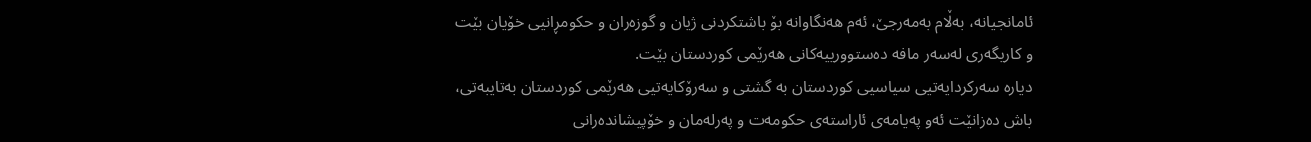ئامانجیانە، بەڵام بەمەرجێ، ئەم هەنگاوانە بۆ باشتكردنی ژیان و گوزەران و حكومڕانیی خۆیان بێت و كاریگەری لەسەر مافە دەستوورییەكانی هەرێمی كوردستان بێت.
دیارە سەركردایەتیی سیاسیی كوردستان بە گشتی و سەرۆكایەتیی هەرێمی كوردستان بەتایبەتی، باش دەزانێت ئەو پەیامەی ئاراستەی حكومەت و پەرلەمان و خۆپیشاندەرانی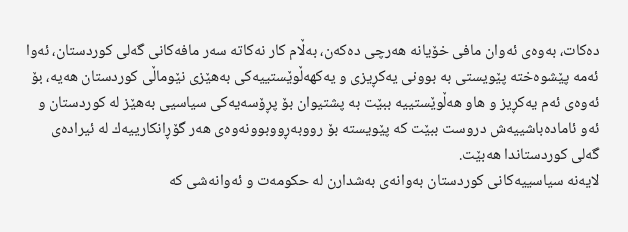دەكات، بەوەی ئەوان مافی خۆیانە هەرچی دەكەن، بەڵام كار نەكاتە سەر مافەكانی گەلی كوردستان، ئەوا ئەمە پێشوەختە پێویستی بە بوونی یەكڕیزی و یەكهەڵوێستییەكی بەهێزی نێوماڵی كوردستان هەیە، بۆ ئەوەی ئەم یەكڕیز و هاو هەڵوێستییە ببێت بە پشتیوان بۆ پڕۆسەیەكی سیاسیی بەهێز لە كوردستان و ئەو ئامادەباشییەش دروست ببێت كە پێویستە بۆ رووبەڕووبوونەوەی هەر گۆڕانكارییەك لە ئیرادەی گەلی كوردستاندا هەبێت.
لایەنە سیاسییەكانی كوردستان بەوانەی بەشدارن لە حكومەت و ئەوانەشی كە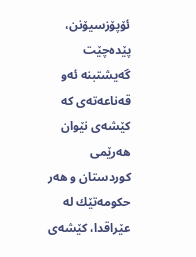ئۆپۆزسیۆنن، پێدەچێت گەیشتبنە ئەو قەناعەتەی كە كێشەی نێوان هەرێمی كوردستان و هەر حكومەتێك لە عێراقدا، كێشەی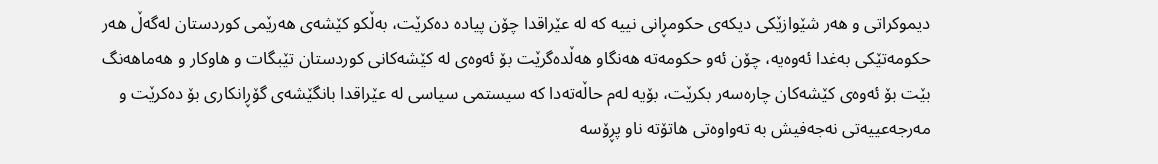دیموكراتی و هەر شێوازێكی دیكەی حكومڕانی نییە كە لە عێراقدا چۆن پیادە دەكرێت، بەڵكو كێشەی هەرێمی كوردستان لەگەڵ هەر حكومەتێكی بەغدا ئەوەیە، چۆن ئەو حكومەتە هەنگاو هەڵدەگرێت بۆ ئەوەی لە كێشەكانی كوردستان تێبگات و هاوكار و هەماهەنگ بێت بۆ ئەوەی كێشەكان چارەسەر بكرێت، بۆیە لەم حاڵەتەدا كە سیستمی سیاسی لە عێراقدا بانگێشەی گۆڕانكاری بۆ دەكرێت و مەرجەعییەتی نەجەفیش بە تەواوەتی هاتۆتە ناو پڕۆسە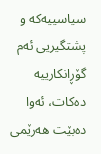سیاسییەكە و پشتگیریی ئەم گۆڕانكارییە دەكات، ئەوا دەبێت هەرێمی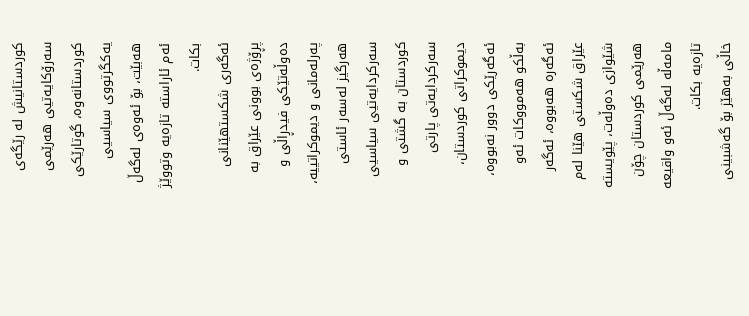كوردستانیش لە رێگەی سەرۆكایەتیی هەرێمی كوردستانەوە، گوتارێكی یەكگرتووی سیاسیی هەبێت، بۆ ئەوەی لەگەڵ ئەم ئاراستە تازەیە وتووێژ بكات.
ئەگەری شكستهێنانی پڕۆژەی بوونی عێراق بە دەوڵەتێكی فیدڕاڵی و پەرلەمانی و دیموكراتییە، هەرگیز لەسەر ئاستی سەركردایەتیی سیاسیی كوردستان بە گشتی و سەركردایەتی پارتی دیموكراتی كوردستان، ئەگەرێكی دوور نەبووە، بەڵكو هەمووكات ئەو ئەگەرە هەبووە، ئەگەر عێراق شكستی هێنا لەم شێوازی دەوڵەت، پێویستە هەرێمی كوردستان چۆن مامەڵە لەگەڵ ئەو واقیعە تازەیە بكات.
خاڵی بەهێز بۆ گەشبینی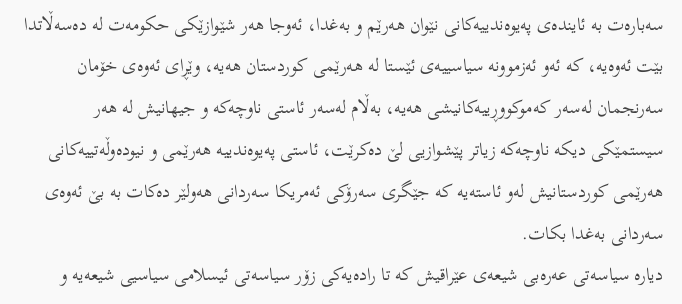سەبارەت بە ئایندەی پەیوەندییەكانی نێوان هەرێم و بەغدا، ئەوجا هەر شێوازێكی حكومەت لە دەسەڵاتدا بێت ئەوەیە، كە ئەو ئەزموونە سیاسییەی ئێستا لە هەرێمی كوردستان هەیە، وێڕای ئەوەی خۆمان سەرنجمان لەسەر كەموكووڕییەكانیشی هەیە، بەڵام لەسەر ئاستی ناوچەكە و جیهانیش لە هەر سیستمێكی دیكە ناوچەكە زیاتر پێشوازیی لێ دەكرێت، ئاستی پەیوەندییە هەرێمی و نیودەوڵەتییەكانی هەرێمی كوردستانیش لەو ئاستەیە كە جێگری سەرۆكی ئەمریكا سەردانی هەولێر دەكات بە بێ ئەوەی سەردانی بەغدا بكات.
دیارە سیاسەتی عەرەبی شیعەی عێراقیش كە تا رادەیەكی زۆر سیاسەتی ئیسلامی سیاسیی شیعەیە و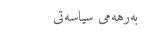بەرهەمی سیاسەتی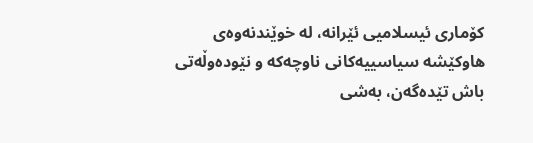كۆماری ئیسلامیی ئێرانە، لە خوێندنەوەی هاوكێشە سیاسییەكانی ناوچەكە و نێودەوڵەتی باش تێدەگەن، بەشی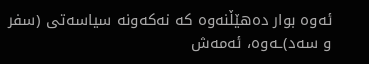ئەوە بوار دەهێڵنەوە كە نەكەونە سیاسەتی (سفر و سەد)ـەوە، ئەمەش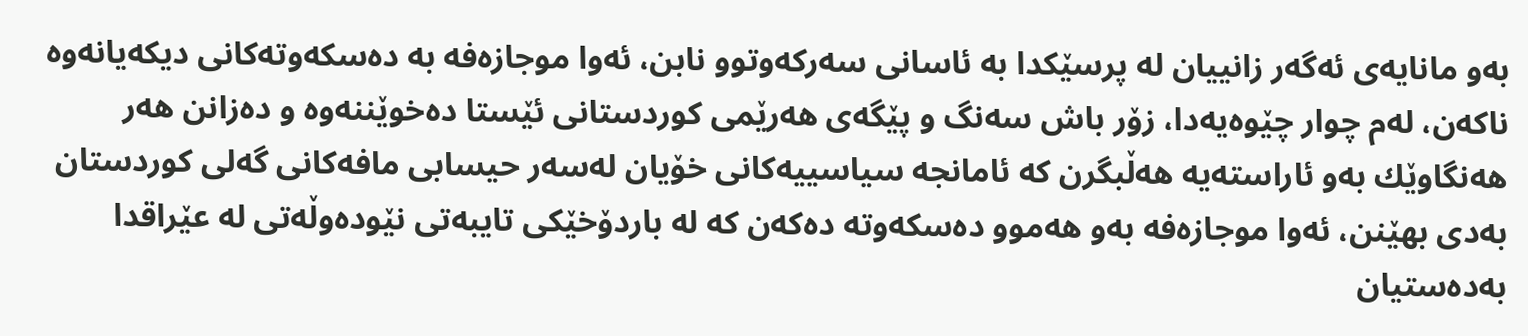بەو مانایەی ئەگەر زانییان لە پرسێكدا بە ئاسانی سەركەوتوو نابن، ئەوا موجازەفە بە دەسكەوتەكانی دیكەیانەوە ناكەن، لەم چوار چێوەیەدا، زۆر باش سەنگ و پێگەی هەرێمی كوردستانی ئێستا دەخوێننەوە و دەزانن هەر هەنگاوێك بەو ئاراستەیە هەڵبگرن كە ئامانجە سیاسییەكانی خۆیان لەسەر حیسابی مافەكانی گەلی كوردستان بەدی بهێنن، ئەوا موجازەفە بەو هەموو دەسكەوتە دەكەن كە لە باردۆخێكی تایبەتی نێودەوڵەتی لە عێراقدا بەدەستیان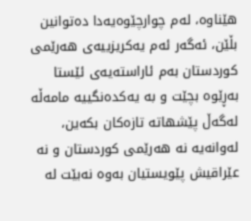هێناوە، لەم چوارچێوەیەدا دەتوانین بڵێن، ئەگەر ئەم یەكریزییەی هەرێمی كوردستان بەم ئاراستەیەی ئێستا بەڕێوە بچێت و بە یەكدەنگییە مامەڵە لەگەڵ پێشهاتە تازەكان بكەین، لەوانەیە نە هەرێمی كوردستان و نە عێراقیش پێویستیان بەوە نەبێت لە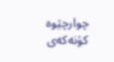چوارچێوە كۆنەكەی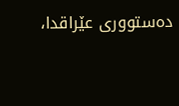دەستووری عێراقدا،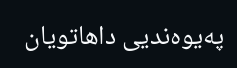پەیوەندیی داهاتویان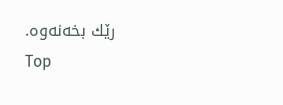رێك بخەنەوە.
Top